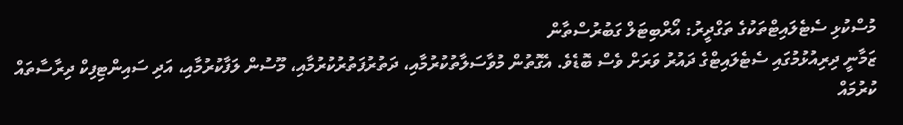މުސްކުޅި ސެޓެލައިޓްތަކުގެ ތަގްދީރު: އޯރްބިޓަލް ގަބުރުސްތާން
ޒަމާނީ ދިރިއުޅުމުގައި ސެޓެލައިޓްގެ ދައުރު ވަރަށް ވެސް ބޮޑެވެ. އެގޮތުން މުވާސަލާތުކުރުމާއި، ދަތުރުފަތުރުކުރުމާއި، މޫސުން ލަފާކުރުމާއި، އަދި ސައިންޓިފިކް ދިރާސާތައް ކުރުމައް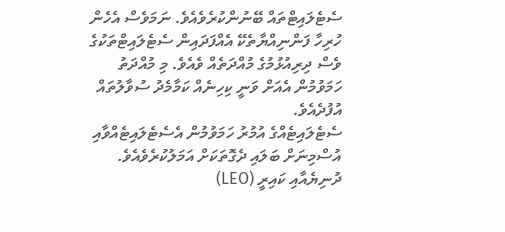ސެޓެލައިޓްތައް ބޭނުންކުރެވެއެވެ. ނަމަވެސް އެހެން ހުރިހާ ފަންނިއްޔާތެކޭ އެއްފަދައިން ސެޓެލައިޓްތަކުގެ ވެސް ދިރިއުޅުމުގެ މުއްދަތެއް ވެއެވެ. މި މުއްދަތު ހަމަވުމުން އެއަށް ވަނީ ކިހިނެއް ކަމާމެދު ސުވާލުތައް އުފުދެއެވެ.
ސެޓެލައިޓެއްގެ އުމުރު ހަމަވުމުން އެސެޓެލައިޓެއްވާއި އުސްމިނަށް ބަލައި ދެގޮތަކަށް އަމަލުކުރެވެއެވެ.
ދުނިޔެއާއި ކައިރީ (LEO)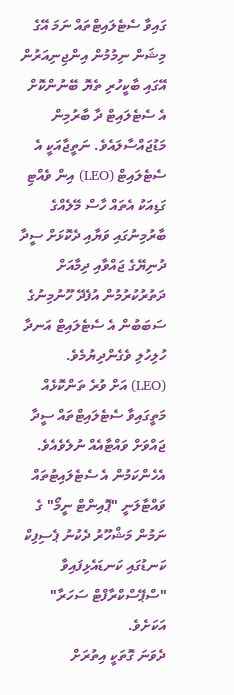ގައިވާ ސެޓެލައިޓްތައް ނަމަ އޭގެ މިޝަން ނިމުމުން އިންޖިނިއަރުން އޭގައި ބާކީހުރި ތެޔޮ ބޭނުންކޮށް އެ ސެޓެލައިޓް ދާ ބާރުމިން މަޑުޖައްސާލައެވެ. ނަތީޖާއަކީ އެ ސެޓެލައިޓް (LEO) އިން ވެއްޓި ގަޑިއަކު އެތައް ހާސް މޭލެއްގެ ބާރުމިނުގައި ވަޔާއި ދެކޮޅަށް ސީދާ ދުނިޔޭގެ ޖައްވާއި ދިމާއަށް ދަތުރުކުރުމުން އުފެދޭ ހޫނުމިނުގެ ސަބަބުން އެ ސެޓެލައިޓް އަނދާ ހުލިހުލި ވެގެންދިޔުމެވެ.
(LEO) އަށް ވުރެ ތަންކޮޅެއް މަތީގައިވާ ސެޓެލައިޓްތައް ސީދާ ޖައްވަށް ވައްޓާއެއް ނުލެވެއެވެ. އެހެންކަމުން އެ ސެޓެލައިޓުތައް ވައްޓާލަނީ "ޕޮއިންޓް ނީމޯ" ގެ ނަމުން މަޝްހޫރު ދެކުނު ޕެސިފިކް ކަނޑުގައި ކަނޑައެޅިފައިވާ "ސްޕޭސްކްރާފްޓް ސަހަރާ" އަކަށެވެ.
ދެވަނަ ގޮތަކީ އިތުރަށް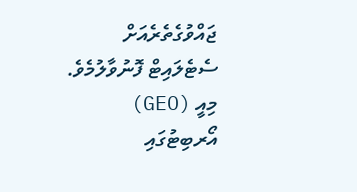ޖައްވުގެތެރެއަށް ސެޓެލައިޓް ފޮނުވާލުމެވެ. މިއީ (GEO) އޯރބިޓުގައި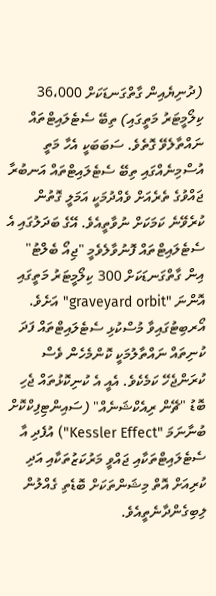(ދުނިޔެއިން ގާތްގަނޑަކަށް 36،000 ކިލޯމީޓަރު މަތީގައި) ތިބޭ ސެޓެލައިޓްތައް ނައްތާލެވޭ ގޮތެވެ. ސަބަބަކީ އެހާ މަތީ އުސްމިނެއްގައި ތިބޭ ސެޓެލައިޓްތައް އަނބުރާ ޖައްވުގެ ތެރެއަށް ވެއްދުމަކީ އަމަލީ ގޮތުން ކުރެވޭނެ ކަމަކަށް ނުވާތީއެވެ. އޭގެ ބަދަލުގައި އެ ސެޓެލައިޓްތައް ފޮނުވާލެވެމީ "ޖިއޯ ބެލްޓު" އިން ގާތްގަނޑަކަށް 300 ކިލޯމީޓަރު މަތީގައި އޮންނަ "graveyard orbit" އަށެވެ.
އޯރބިޓުގައިވާ މުސްކުޅި ސެޓެލައިޓްތައް ފަދަ ކުނިތައް ނައްތާލުމަކީ ކޮންމެހެން ވެސް ކުރަންޖެހޭ ކަމެކެވެ. އެއީ އެ ކުނިކޮޅުތައް ޖެހި ބޮޑު "ޗޭން ރިއެކްޝަނެއް" (ސައިންޓިފިކްކޮށް ބުނާނަމަ "Kessler Effect") އުފެދި އާ ސެޓެލައިޓްތަކާއި ޖައްވީ މަރުކަޒުތަކާއި އަދި ކުރިއަށް އޮތް މިޝަންތަކަށް ބޮޑެތި ގެއްލުން ލިބިގެންދާނެތީއެވެ.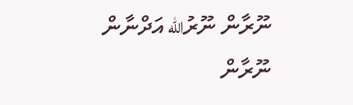ނޫރާން ނޫރުالله އަދްނާން
ނޫރާން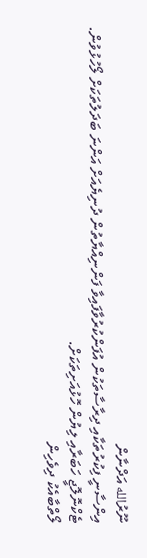ނޫރުالله އަދްނާން
އިންސާނީ ފިކުރުތަކާއި ދިރާސާތަކުން އުފަންކުރުވާފައިވާ ފަންނިއްޔާތުން ދުނިޔެއަށް އަންނަ ބަދަލުތަކަށް ލޯހުޅުވުން.
ޓެކްނޮލޮޖީ ހަބަރާއި ލިޔުން ހޮޅުއަށިތަކަށް.
ލޯތްބާއެކު ދިވެހިން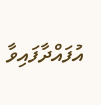އުފައްދާފައިވާ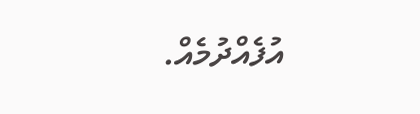އުފެއްދުމެއް.